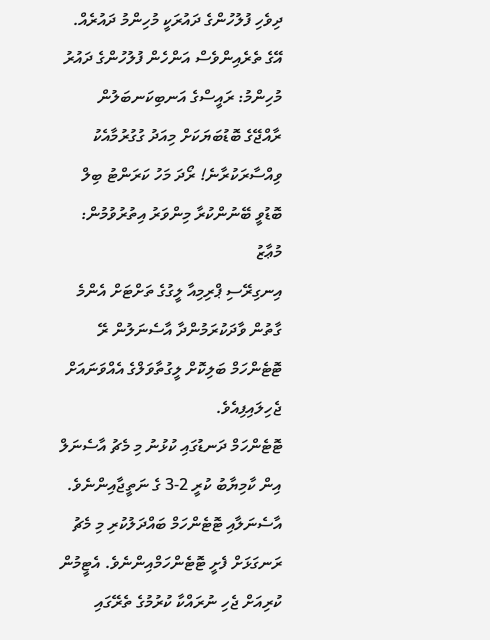ދިވެހި ފުލުހުންގެ ދައުރަކީ މުހިންމު ދައުރެއް. އޭގެ ތެރެއިންވެސް އަންހެން ފުލުހުންގެ ދައުރު މުހިންމު: ރައީސްގެ އަނބިކަނބަލުން ރާއްޖޭގެ ބޮޑުބަޔަކަށް މިއަދު ގުގުރުމާއެކު ވިއްސާރަކުރާނެ! ރޯދަ މަހު ކަރަންޓު ބިލް ބޮޑުވީ ބޭނުންކުރާ މިންވަރު އިތުރުވުމުން: މުޢާޒު
އިނގިރޭސި ޕްރިމިއާ ލީގުގެ ތަށްޓަށް އެންމެ ގާތުން ވާދަކުރަމުންދާ އާސެނަލުން ރޭ ޓޮޓެންހަމް ބަލިކޮށް ލީގުތާވަލްގެ އެއްވަނައަށް ޖެހިލައިފިއެވެ.
ޓޮޓެންހަމް ދަނޑުގައި ކުޅުނު މި މެޗު އާސެނަލް އިން ކާމިޔާބު ކުރީ 2-3 ގެ ނަތީޖާއިންނެވެ.
އާސެނަލާއި ޓޮޓެންހަމް ބައްދަލުކުރި މި މެޗު ރަނގަޅަށް ފެށީ ޓޮޓެންހަމްއިންނެވެ. އެޓީމުން ކުރިއަށް ޖެހި ނުރައްކާ ކުރުމުގެ ތެރޭގައި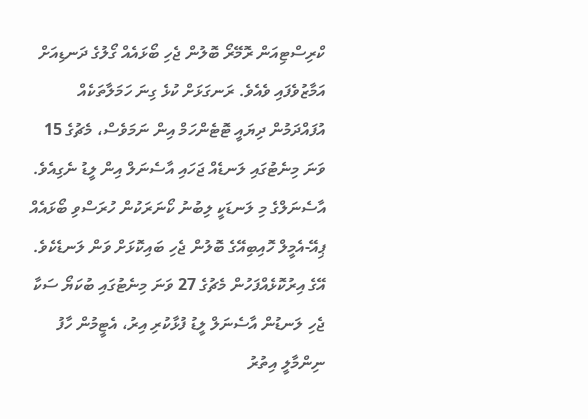ކްރިސްޓިއަން ރޮމޭރޯ ބޮލުން ޖެހި ބޯޅައެއް ގޯލުގެ ދަނޑިއަށް އަމާޒުވެފައި ވެއެވެ. ރަނގަޅަށް ކުޅެ ގިނަ ހަމަލާތަކެއް އުފައްދަމުން ދިޔައީ ޓޮޓެންހަމް އިން ނަމަވެސް، މެޗުގެ 15 ވަނަ މިނެޓުގައި ލަނޑެއް ޖަހައި އާސެނަލް އިން ލީޑު ނެގިއެވެ.
އާސެނަލްގެ މި ލަނޑަކީ ލިބުނު ކޯނަރަކުން ހުރަސްވި ބޯޅައެއް ޕިއޭ-އެމީލް ހޮއިބިއޭގެ ބޮލުން ޖެހި ބައިކޮޅަށް ވަން ލަނޑެކެވެ. އޭގެ އިރުކޮޅެއްފަހުން މެޗުގެ 27 ވަނަ މިނެޓުގައި ބުކަޔޯ ސަކާ ޖެހި ލަނޑުން އާސެނަލް ލީޑު ފުޅާކުރި އިރު، އެޓީމުން ހާފު ނިންމާލީ އިތުރު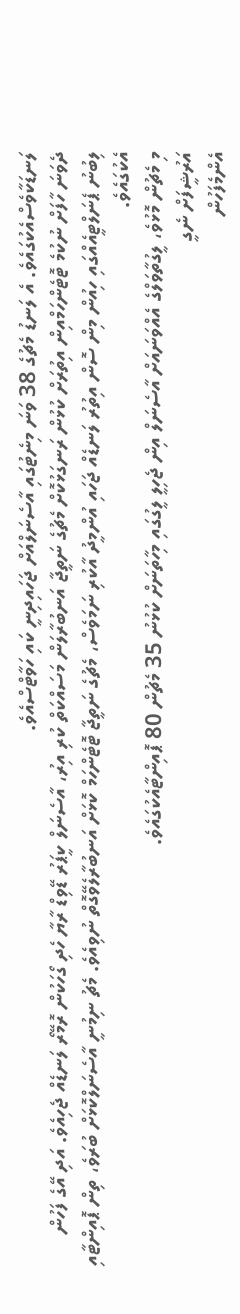ލަނޑަކާވެސްއެކުގައެވެ. އެ ލަނޑު މެޗުގެ 38 ވަނަ މިނެޓުގައި އާސެނަލްއަށް ޖަހައިދިނީ ކައި ހަވާޓްސްއެވެ.
ދެވަނަ ހާފަށް ނުކުމެ ޓޮޓެންހަމްއިން އިތުރަށް ކުޅުން ރަނގަޅުކޮށް މެޗުގެ ނަތީޖާ އަނބުރާލަން މަސައްކަތް ކުރި އިރު، އާސެނަލް ކީޕަރު ޑޭވިޑް ރާޔާ ހެދި ގޯހަކުން ރޮމޭރޯ ލަނޑެއް ޖެހިއެވެ. އަދި އޭގެ ފަހުން ލިބުނު ޕެނަލްޓީއެއްގައި ހިއުން މިން ސޮން އިތުރު ލަނޑެއް ޖަހައި އުންމީދު އާކުރި ނަމަވެސް، މެޗުގެ ނަތީޖާ ޓޮޓެންހަމް ކޮޅަށް އަނބުރާލެވޭގޮތް ނުވިއެވެ. މެޗު ނިމުނީ އާސެނަލްކޮޅަށް ބުރަވެ، ތިން ޕޮއިންޓާއި އެކުގައެވެ.
މި މެޗުން މޮޅުވެ، ލީގުތާވަލްގެ އެއްވަނައަށް އާސެނަލް އިން ޖެހިލީ ލީގުގައި މިހާތަނަށް ކުޅުނު 35 މެޗުން 80 ޕޮއިންޓާއެކުގައެވެ.
އަރުޝީފަށް ނެގީ
އެންމެފަހުން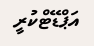އަޕްޑޭޓްކުރީ